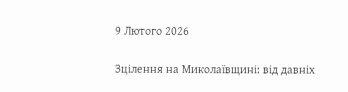9 Лютого 2026

Зцілення на Миколаївщині: від давніх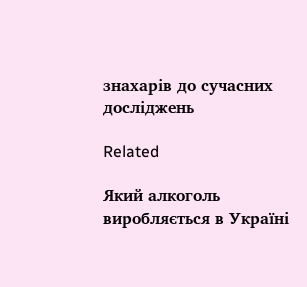знахарів до сучасних досліджень

Related

Який алкоголь виробляється в Україні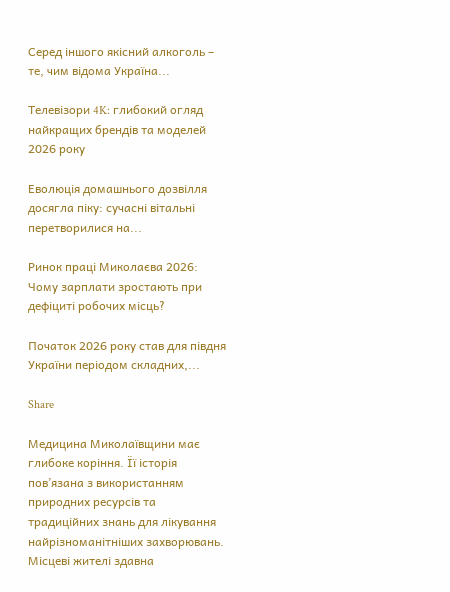Серед іншого якісний алкоголь – те, чим відома Україна...

Телевізори 4K: глибокий огляд найкращих брендів та моделей 2026 року

Еволюція домашнього дозвілля досягла піку: сучасні вітальні перетворилися на...

Ринок праці Миколаєва 2026: Чому зарплати зростають при дефіциті робочих місць?

Початок 2026 року став для півдня України періодом складних,...

Share

Медицина Миколаївщини має глибоке коріння. Її історія пов’язана з використанням природних ресурсів та традиційних знань для лікування найрізноманітніших захворювань. Місцеві жителі здавна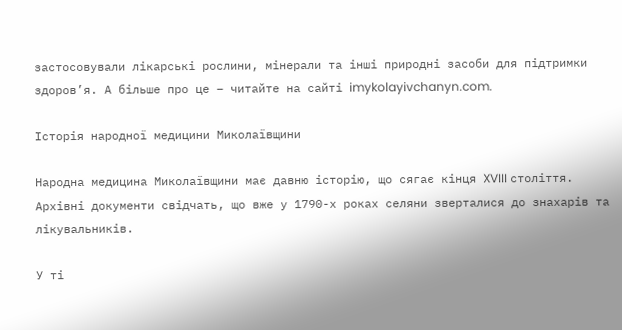застосовували лікарські рослини, мінерали та інші природні засоби для підтримки здоров’я. А більше про це – читайте на сайті imykolayivchanyn.com.

Історія народної медицини Миколаївщини

Народна медицина Миколаївщини має давню історію, що сягає кінця XVIII століття. Архівні документи свідчать, що вже у 1790-х роках селяни зверталися до знахарів та лікувальників.

У ті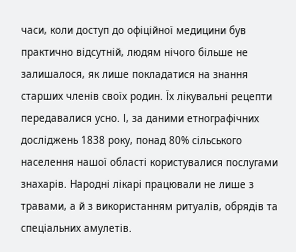часи, коли доступ до офіційної медицини був практично відсутній, людям нічого більше не залишалося, як лише покладатися на знання старших членів своїх родин. Їх лікувальні рецепти передавалися усно. І, за даними етнографічних досліджень 1838 року, понад 80% сільського населення нашої області користувалися послугами знахарів. Народні лікарі працювали не лише з травами, а й з використанням ритуалів, обрядів та спеціальних амулетів.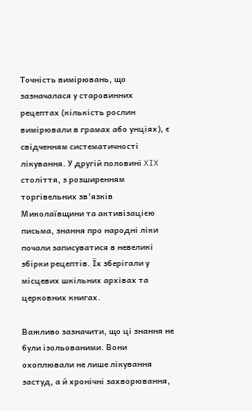Точність вимірювань, що зазначалася у старовинних рецептах (кількість рослин вимірювали в грамах або унціях), є свідченням систематичності лікування. У другій половині XIX століття, з розширенням торгівельних зв’язків Миколаївщини та активізацією письма, знання про народні ліки почали записуватися в невеликі збірки рецептів. Їх зберігали у місцевих шкільних архівах та церковних книгах.

Важливо зазначити, що ці знання не були ізольованими. Вони охоплювали не лише лікування застуд, а й хронічні захворювання,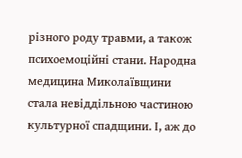різного роду травми, а також психоемоційні стани. Народна медицина Миколаївщини стала невіддільною частиною культурної спадщини. І, аж до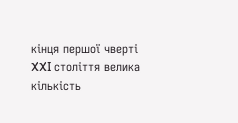кінця першої чверті XXI століття велика кількість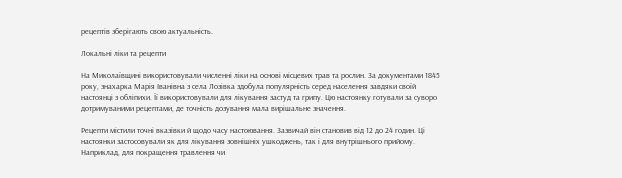рецептів зберігають свою актуальність.

Локальні ліки та рецепти

На Миколаївщині використовували численні ліки на основі місцевих трав та рослин. За документами 1845 року, знахарка Марія Іванівна з села Лозівка здобула популярність серед населення завдяки своїй настоянці з обліпихи. Її використовували для лікування застуд та грипу. Цю настоянку готували за суворо дотримуваними рецептами, де точність дозування мала вирішальне значення.

Рецепти містили точні вказівки й щодо часу настоювання. Зазвичай він становив від 12 до 24 годин. Ці настоянки застосовували як для лікування зовнішніх ушкоджень, так і для внутрішнього прийому. Наприклад, для покращення травлення чи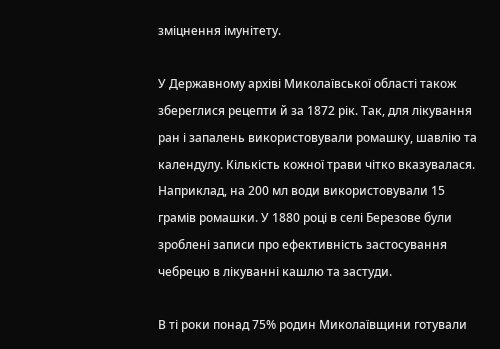зміцнення імунітету.

У Державному архіві Миколаївської області також збереглися рецепти й за 1872 рік. Так, для лікування ран і запалень використовували ромашку, шавлію та календулу. Кількість кожної трави чітко вказувалася. Наприклад, на 200 мл води використовували 15 грамів ромашки. У 1880 році в селі Березове були зроблені записи про ефективність застосування чебрецю в лікуванні кашлю та застуди.

В ті роки понад 75% родин Миколаївщини готували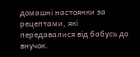домашні настоянки за рецептами, які передавалися від бабусь до внучок.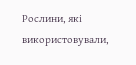Рослини, які використовували,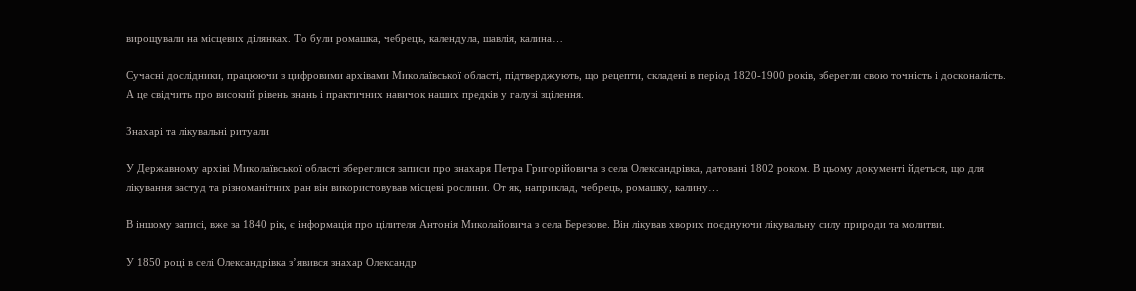вирощували на місцевих ділянках. То були ромашка, чебрець, календула, шавлія, калина…

Сучасні дослідники, працюючи з цифровими архівами Миколаївської області, підтверджують, що рецепти, складені в період 1820-1900 років, зберегли свою точність і досконалість. А це свідчить про високий рівень знань і практичних навичок наших предків у галузі зцілення.

Знахарі та лікувальні ритуали

У Державному архіві Миколаївської області збереглися записи про знахаря Петра Григорійовича з села Олександрівка, датовані 1802 роком. В цьому документі йдеться, що для лікування застуд та різноманітних ран він використовував місцеві рослини. От як, наприклад, чебрець, ромашку, калину…

В іншому записі, вже за 1840 рік, є інформація про цілителя Антонія Миколайовича з села Березове. Він лікував хворих поєднуючи лікувальну силу природи та молитви.

У 1850 році в селі Олександрівка з’явився знахар Олександр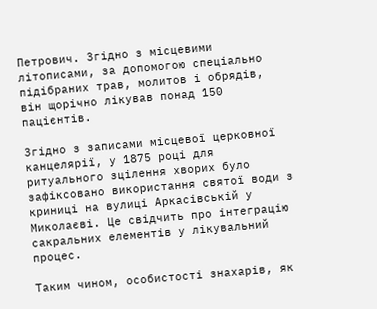Петрович. Згідно з місцевими літописами, за допомогою спеціально підібраних трав, молитов і обрядів, він щорічно лікував понад 150 пацієнтів.

Згідно з записами місцевої церковної канцелярії, у 1875 році для ритуального зцілення хворих було зафіксовано використання святої води з криниці на вулиці Аркасівській у Миколаєві. Це свідчить про інтеграцію сакральних елементів у лікувальний процес.

Таким чином, особистості знахарів, як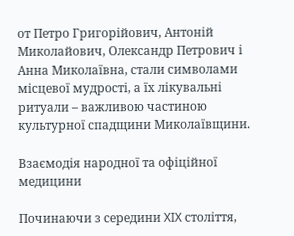от Петро Григорійович, Антоній Миколайович, Олександр Петрович і Анна Миколаївна, стали символами місцевої мудрості, а їх лікувальні ритуали – важливою частиною культурної спадщини Миколаївщини.

Взаємодія народної та офіційної медицини

Починаючи з середини XIX століття,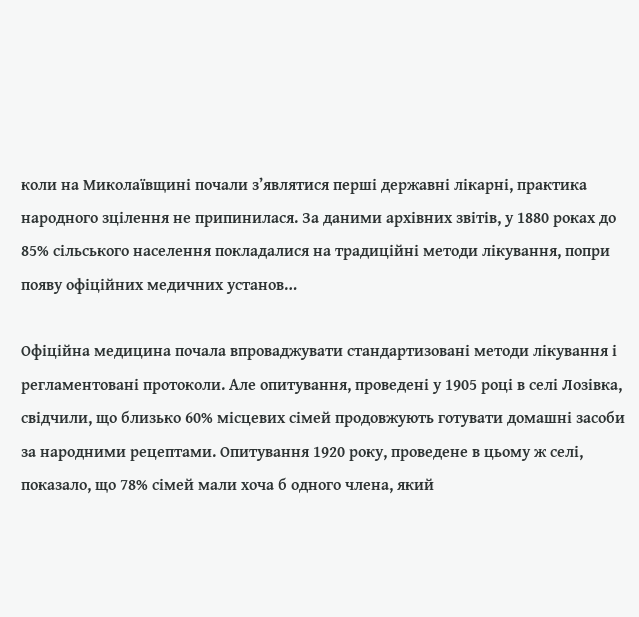коли на Миколаївщині почали з’являтися перші державні лікарні, практика народного зцілення не припинилася. За даними архівних звітів, у 1880 роках до 85% сільського населення покладалися на традиційні методи лікування, попри появу офіційних медичних установ…

Офіційна медицина почала впроваджувати стандартизовані методи лікування і регламентовані протоколи. Але опитування, проведені у 1905 році в селі Лозівка, свідчили, що близько 60% місцевих сімей продовжують готувати домашні засоби за народними рецептами. Опитування 1920 року, проведене в цьому ж селі, показало, що 78% сімей мали хоча б одного члена, який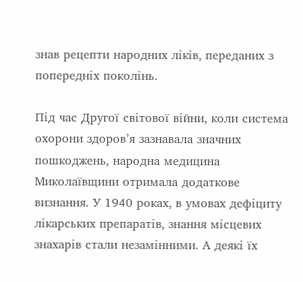знав рецепти народних ліків, переданих з попередніх поколінь.

Під час Другої світової війни, коли система охорони здоров’я зазнавала значних пошкоджень, народна медицина Миколаївщини отримала додаткове визнання. У 1940 роках, в умовах дефіциту лікарських препаратів, знання місцевих знахарів стали незамінними. А деякі їх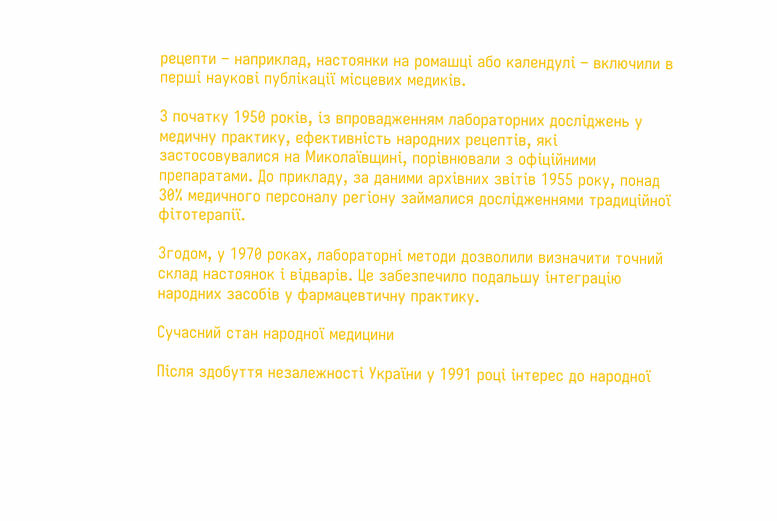рецепти – наприклад, настоянки на ромашці або календулі – включили в перші наукові публікації місцевих медиків.

З початку 1950 років, із впровадженням лабораторних досліджень у медичну практику, ефективність народних рецептів, які застосовувалися на Миколаївщині, порівнювали з офіційними препаратами. До прикладу, за даними архівних звітів 1955 року, понад 30% медичного персоналу регіону займалися дослідженнями традиційної фітотерапії.

Згодом, у 1970 роках, лабораторні методи дозволили визначити точний склад настоянок і відварів. Це забезпечило подальшу інтеграцію народних засобів у фармацевтичну практику.

Сучасний стан народної медицини

Після здобуття незалежності України у 1991 році інтерес до народної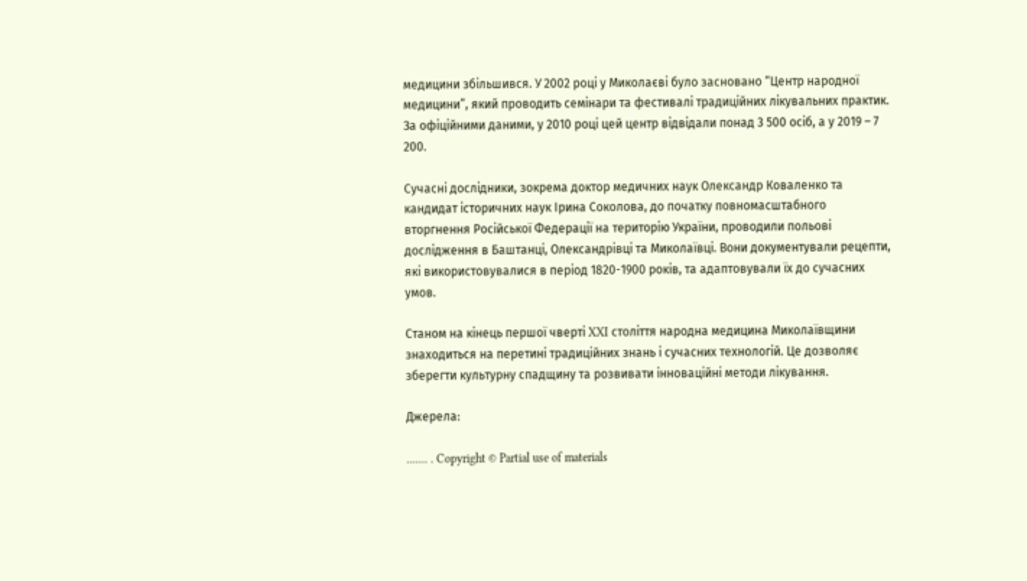медицини збільшився. У 2002 році у Миколаєві було засновано “Центр народної медицини”, який проводить семінари та фестивалі традиційних лікувальних практик. За офіційними даними, у 2010 році цей центр відвідали понад 3 500 осіб, а у 2019 – 7 200.

Сучасні дослідники, зокрема доктор медичних наук Олександр Коваленко та кандидат історичних наук Ірина Соколова, до початку повномасштабного вторгнення Російської Федерації на територію України, проводили польові дослідження в Баштанці, Олександрівці та Миколаївці. Вони документували рецепти, які використовувалися в період 1820-1900 років, та адаптовували їх до сучасних умов.

Станом на кінець першої чверті XXI століття народна медицина Миколаївщини знаходиться на перетині традиційних знань і сучасних технологій. Це дозволяє зберегти культурну спадщину та розвивати інноваційні методи лікування.

Джерела:

....... . Copyright © Partial use of materials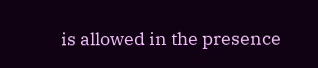is allowed in the presence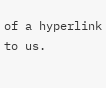of a hyperlink to us.